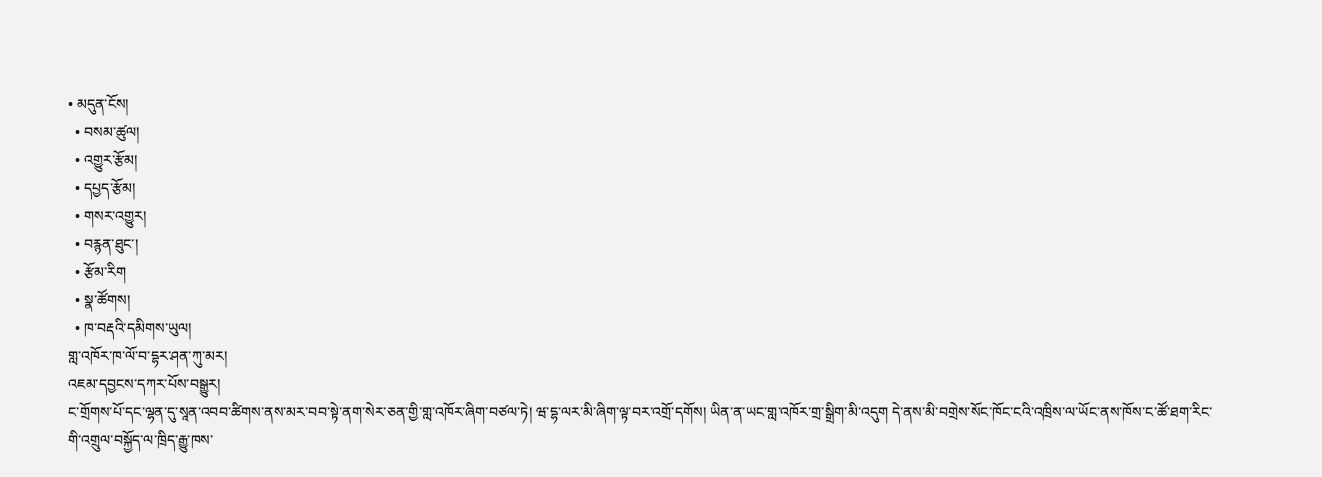• མདུན་ངོས།
  • བསམ་ཚུལ།
  • འགྱུར་རྩོམ།
  • དཔྱད་རྩོམ།
  • གསར་འགྱུར།
  • བརྙན་ཐུང་།
  • རྩོམ་རིག
  • སྣ་ཚོགས།
  • ཁ་བརྡའི་དམིགས་ཡུལ།
གླ་འཁོར་ཁ་ལོ་བ་དྷར་ཤན་ཀུ་མར།
འཇམ་དབྱངས་དཀར་པོས་བསྒྱུར།
ང་གྲོགས་པོ་དང་ལྷན་དུ་སཱན་འབབ་ཚིགས་ནས་མར་བབ་སྟེ་ནག་སེར་ཅན་གྱི་གླ་འཁོར་ཞིག་བཙལ་ཏེ། ཝ་དྷ་ལར་མི་ཞིག་ལྟ་བར་འགྲོ་དགོས། ཡིན་ན་ཡང་གླ་འཁོར་གྲ་སྒྲིག་མི་འདུག དེ་ནས་མི་བགྲེས་སོང་ཁོང་ངའི་འཁྲིས་ལ་ཡོང་ནས་ཁོས་ང་ཚོ་ཐག་རིང་གི་འགྲུལ་བསྐྱོད་ལ་ཁྲིད་རྒྱུ་ཁས་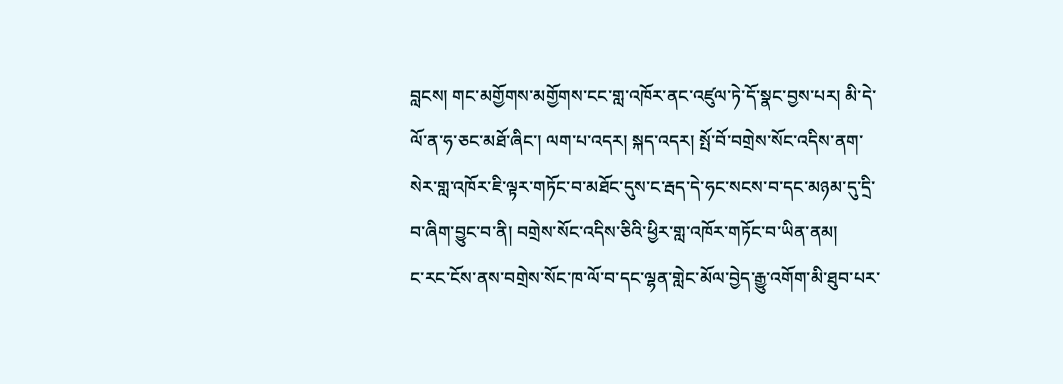བླངས། གང་མགྱོགས་མགྱོགས་ངང་གླ་འཁོར་ནང་འཛུལ་ཏེ་དོ་སྣང་བྱས་པར། མི་དེ་ལོ་ན་ཧ་ཅང་མཐོ་ཞིང་། ལག་པ་འདར། སྐད་འདར། སྤོ་བོ་བགྲེས་སོང་འདིས་ནག་སེར་གླ་འཁོར་ཇི་ལྟར་གཏོང་བ་མཐོང་དུས་ང་རྦད་དེ་ཧང་སངས་བ་དང་མཉམ་དུ་དྲི་བ་ཞིག་བྱུང་བ་ནི། བགྲེས་སོང་འདིས་ཅིའི་ཕྱིར་གླ་འཁོར་གཏོང་བ་ཡིན་ནམ།
ང་རང་ངོས་ནས་བགྲེས་སོང་ཁ་ལོ་བ་དང་ལྷན་གླེང་མོལ་བྱེད་རྒྱུ་འགོག་མི་ཐུབ་པར་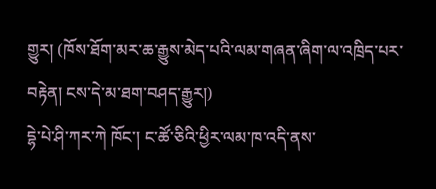གྱུར། (ཁོས་ཐོག་མར་ཆ་རྒྱུས་མེད་པའི་ལམ་གཞན་ཞིག་ལ་འཁྲིད་པར་བརྟེན། ངས་དེ་མ་ཐག་བཤད་རྒྱུར།)
དྷེ་པེ་ཤི་ཀར་ཀེ ཁོང་། ང་ཚོ་ཅིའི་ཕྱིར་ལམ་ཁ་འདི་ནས་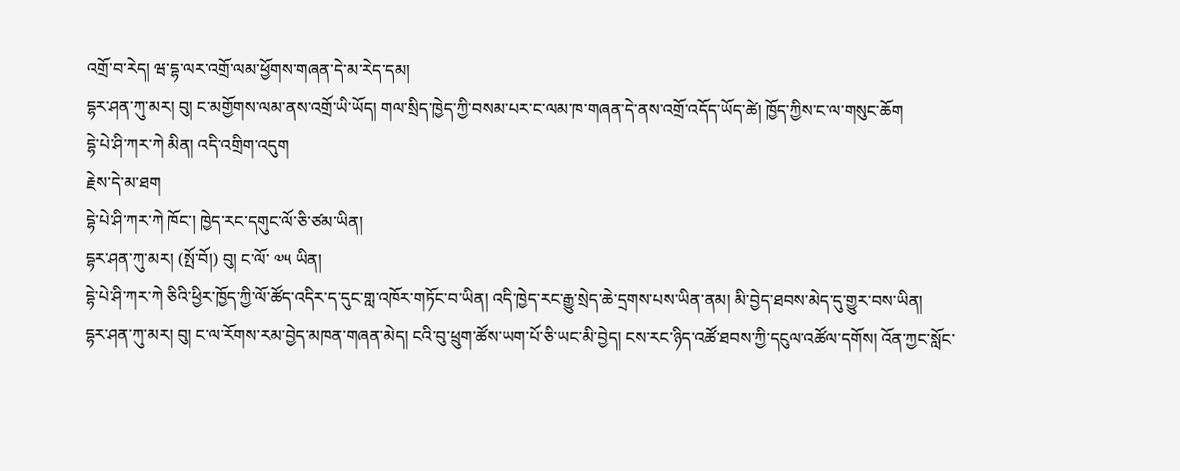འགྲོ་བ་རེད། ཝ་དྷ་ལར་འགྲོ་ལམ་ཕྱོགས་གཞན་དེ་མ་རེད་དམ།
དྷར་ཤན་ཀུ་མར། བུ། ང་མགྱོགས་ལམ་ནས་འགྲོ་ཡི་ཡོད། གལ་སྲིད་ཁྱེད་ཀྱི་བསམ་པར་ང་ལམ་ཁ་གཞན་དེ་ནས་འགྲོ་འདོད་ཡོད་ཚེ། ཁྱོད་ཀྱིས་ང་ལ་གསུང་ཆོག
དྷེ་པེ་ཤི་ཀར་ཀེ མིན། འདི་འགྲིག་འདུག
རྗེས་དེ་མ་ཐག
དྷེ་པེ་ཤི་ཀར་ཀེ ཁོང་། ཁྱེད་རང་དགུང་ལོ་ཅི་ཙམ་ཡིན།
དྷར་ཤན་ཀུ་མར། (སྤོ་བོ།) བུ། ང་ལོ་ ༧༥ ཡིན།
དྷེ་པེ་ཤི་ཀར་ཀེ ཅིའི་ཕྱིར་ཁྱོད་ཀྱི་ལོ་ཚོད་འདིར་ད་དུང་གླ་འཁོར་གཏོང་བ་ཡིན། འདི་ཁྱེད་རང་རྒྱུ་སྲེད་ཆེ་དྲགས་པས་ཡིན་ནམ། མི་བྱེད་ཐབས་མེད་དུ་གྱུར་བས་ཡིན།
དྷར་ཤན་ཀུ་མར། བུ། ང་ལ་རོགས་རམ་བྱེད་མཁན་གཞན་མེད། ངའི་བུ་ཕྲུག་ཚོས་ཡག་པོ་ཅི་ཡང་མི་བྱེད། ངས་རང་ཉིད་འཚོ་ཐབས་ཀྱི་དངུལ་འཚོལ་དགོས། འོན་ཀྱང་སློང་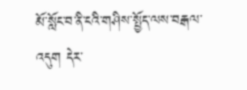མོ་སློང་བ་ནི་ངའི་གཤིས་སྤྱོད་ལས་བརྒལ་འདུག དེར་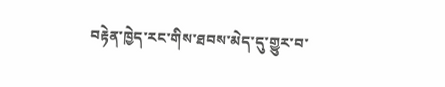བརྟེན་ཁྱེད་རང་གིས་ཐབས་མེད་དུ་གྱུར་བ་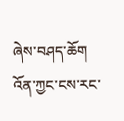ཞེས་བཤད་ཆོག འོན་ཀྱང་ངས་རང་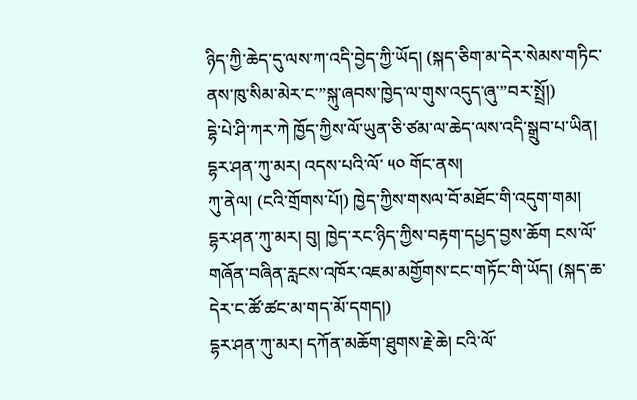ཉིད་ཀྱི་ཆེད་དུ་ལས་ཀ་འདི་བྱེད་ཀྱི་ཡོད། (སྐད་ཅིག་མ་དེར་སེམས་གཏིང་ནས་ཁུ་སིམ་མེར་ང་”སྐུ་ཞབས་ཁྱེད་ལ་གུས་འདུད་ཞུ་”བར་སྤྲོ།)
དྷེ་པེ་ཤི་ཀར་ཀེ ཁྱོད་ཀྱིས་ལོ་ཡུན་ཅི་ཙམ་ལ་ཆེད་ལས་འདི་སྒྲུབ་པ་ཡིན།
དྷར་ཤན་ཀུ་མར། འདས་པའི་ལོ་ ༥༠ གོང་ནས།
ཀུ་ནེལ། (ངའི་གྲོགས་པོ།) ཁྱེད་ཀྱིས་གསལ་བོ་མཐོང་གི་འདུག་གམ།
དྷར་ཤན་ཀུ་མར། བུ། ཁྱེད་རང་ཉིད་ཀྱིས་བརྟག་དཔྱད་བྱས་ཆོག ངས་ལོ་གཞོན་བཞིན་རླངས་འཁོར་འཇམ་མགྱོགས་ངང་གཏོང་གི་ཡོད། (སྐད་ཆ་དེར་ང་ཚོ་ཚང་མ་གད་མོ་དགད།)
དྷར་ཤན་ཀུ་མར། དཀོན་མཆོག་ཐུགས་རྗེ་ཆེ། ངའི་ལོ་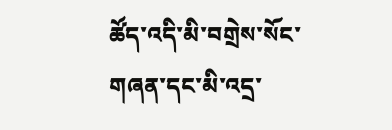ཚོད་འདི་མི་བགྲེས་སོང་གཞན་དང་མི་འདྲ་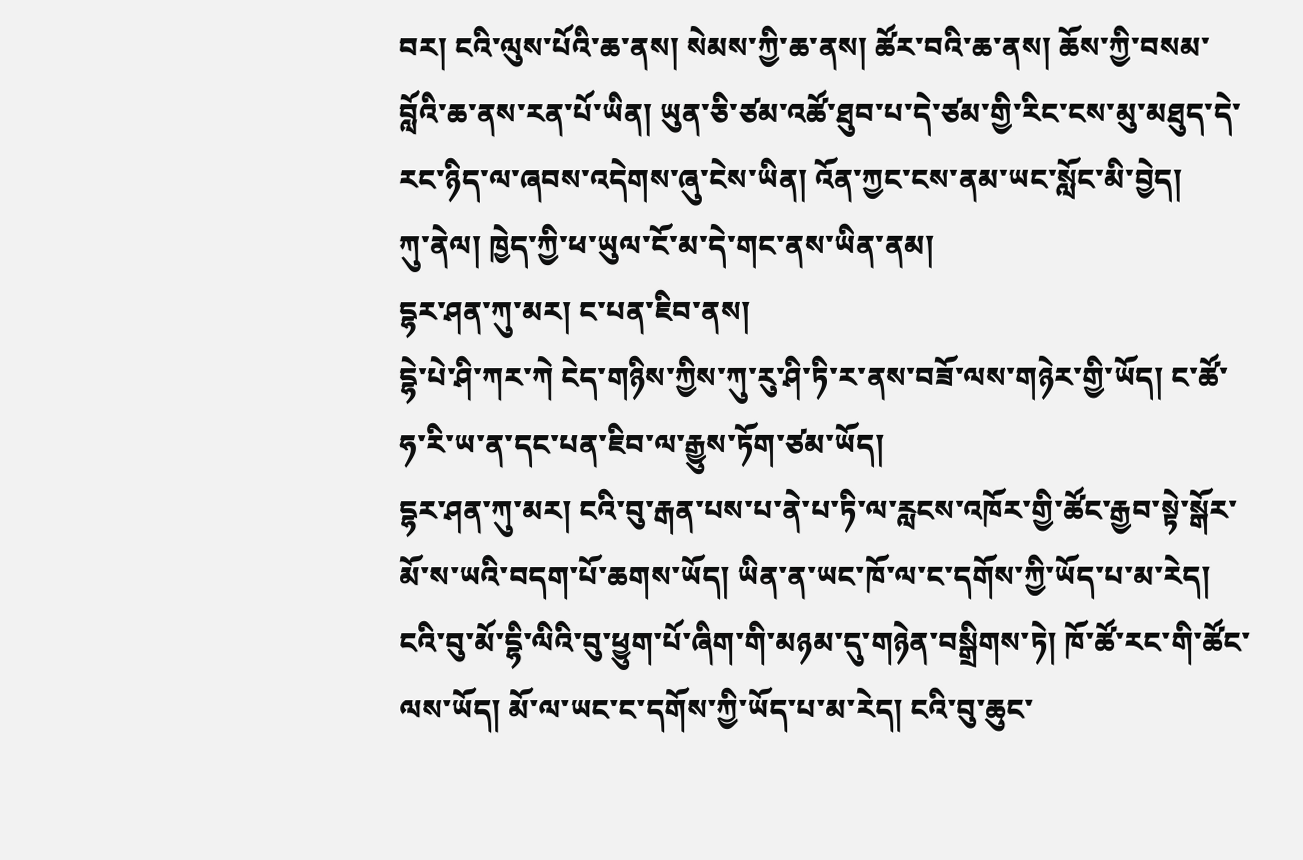བར། ངའི་ལུས་པོའི་ཆ་ནས། སེམས་ཀྱི་ཆ་ནས། ཚོར་བའི་ཆ་ནས། ཆོས་ཀྱི་བསམ་བློའི་ཆ་ནས་རན་པོ་ཡིན། ཡུན་ཅི་ཙམ་འཚོ་ཐུབ་པ་དེ་ཙམ་གྱི་རིང་ངས་མུ་མཐུད་དེ་རང་ཉིད་ལ་ཞབས་འདེགས་ཞུ་ངེས་ཡིན། འོན་ཀྱང་ངས་ནམ་ཡང་སློང་མི་བྱེད།
ཀུ་ནེལ། ཁྱེད་ཀྱི་ཕ་ཡུལ་ངོ་མ་དེ་གང་ནས་ཡིན་ནམ།
དྷར་ཤན་ཀུ་མར། ང་པན་ཇིབ་ནས།
དྷེ་པེ་ཤི་ཀར་ཀེ ངེད་གཉིས་ཀྱིས་ཀུ་རུ་ཤི་ཏི་ར་ནས་བཟོ་ལས་གཉེར་གྱི་ཡོད། ང་ཚོ་ཧ་རི་ཡ་ན་དང་པན་ཇིབ་ལ་རྒྱུས་ཏོག་ཙམ་ཡོད།
དྷར་ཤན་ཀུ་མར། ངའི་བུ་རྒན་པས་པ་ནེ་པ་ཏི་ལ་རླངས་འཁོར་གྱི་ཚོང་རྒྱབ་སྟེ་སྒོར་མོ་ས་ཡའི་བདག་པོ་ཆགས་ཡོད། ཡིན་ན་ཡང་ཁོ་ལ་ང་དགོས་ཀྱི་ཡོད་པ་མ་རེད། ངའི་བུ་མོ་དྷི་ལིའི་བུ་ཕྱུག་པོ་ཞིག་གི་མཉམ་དུ་གཉེན་བསྒྲིགས་ཏེ། ཁོ་ཚོ་རང་གི་ཚོང་ལས་ཡོད། མོ་ལ་ཡང་ང་དགོས་ཀྱི་ཡོད་པ་མ་རེད། ངའི་བུ་ཆུང་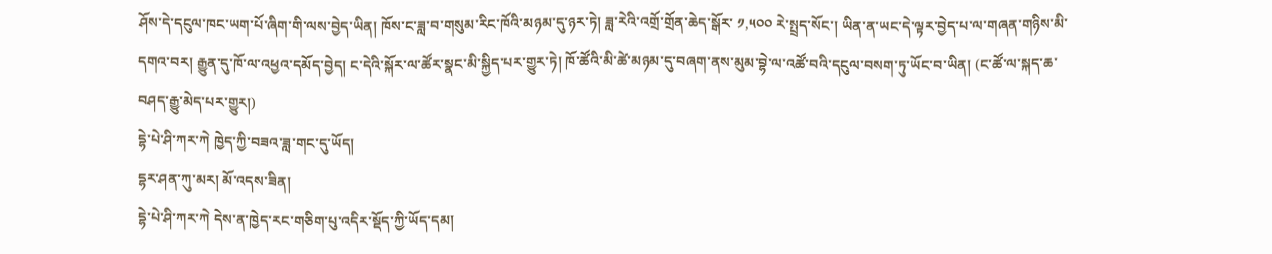ཤོས་དེ་དངུལ་ཁང་ཡག་པོ་ཞིག་གི་ལས་བྱེད་ཡིན། ཁོས་ང་ཟླ་བ་གསུམ་རིང་ཁོའི་མཉམ་དུ་ཉར་ཏེ། ཟླ་རེའི་འགྲོ་གྲོན་ཆེད་སྒོར་ ༡,༥༠༠ རེ་སྤྲད་སོང་། ཡིན་ན་ཡང་དེ་ལྟར་བྱེད་པ་ལ་གཞན་གཉིས་མི་དགའ་བར། རྒྱུན་དུ་ཁོ་ལ་འཕྱའ་དམོད་བྱེད། ང་དེའི་སྐོར་ལ་ཚོར་སྣང་མི་སྐྱིད་པར་གྱུར་ཏེ། ཁོ་ཚོའི་མི་ཚེ་མཉམ་དུ་བཞག་ནས་མུམ་བྷེ་ལ་འཚོ་བའི་དངུལ་བསག་ཏུ་ཡོང་བ་ཡིན། (ང་ཚོ་ལ་སྐད་ཆ་བཤད་རྒྱུ་མེད་པར་གྱུར།)
དྷེ་པེ་ཤི་ཀར་ཀེ ཁྱེད་ཀྱི་བཟའ་ཟླ་གང་དུ་ཡོད།
དྷར་ཤན་ཀུ་མར། མོ་འདས་ཟིན།
དྷེ་པེ་ཤི་ཀར་ཀེ དེས་ན་ཁྱེད་རང་གཅིག་པུ་འདིར་སྡོད་ཀྱི་ཡོད་དམ།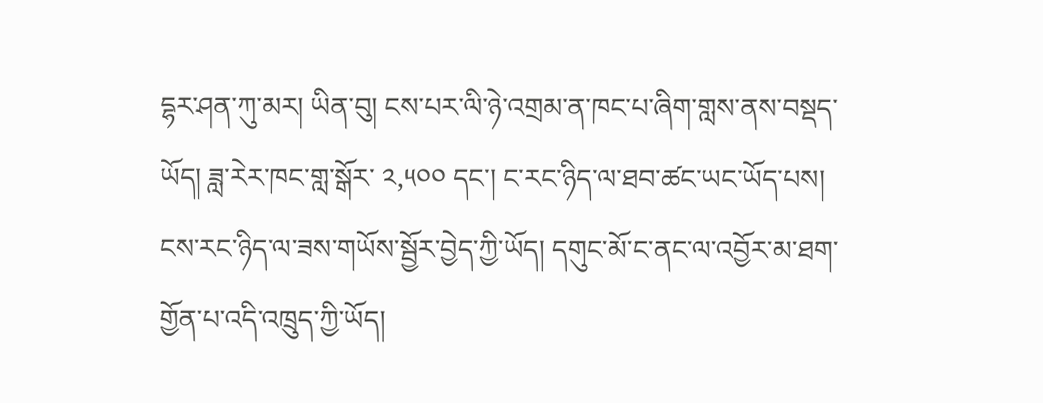དྷར་ཤན་ཀུ་མར། ཡིན་བུ། ངས་པར་ལི་ཉེ་འགྲམ་ན་ཁང་པ་ཞིག་གླས་ནས་བསྡད་ཡོད། ཟླ་རེར་ཁང་གླ་སྒོར་ ༢,༥༠༠ དང་། ང་རང་ཉིད་ལ་ཐབ་ཚང་ཡང་ཡོད་པས། ངས་རང་ཉིད་ལ་ཟས་གཡོས་སྦྱོར་བྱེད་ཀྱི་ཡོད། དགུང་མོ་ང་ནང་ལ་འབྱོར་མ་ཐག་གྱོན་པ་འདི་འཁྲུད་ཀྱི་ཡོད།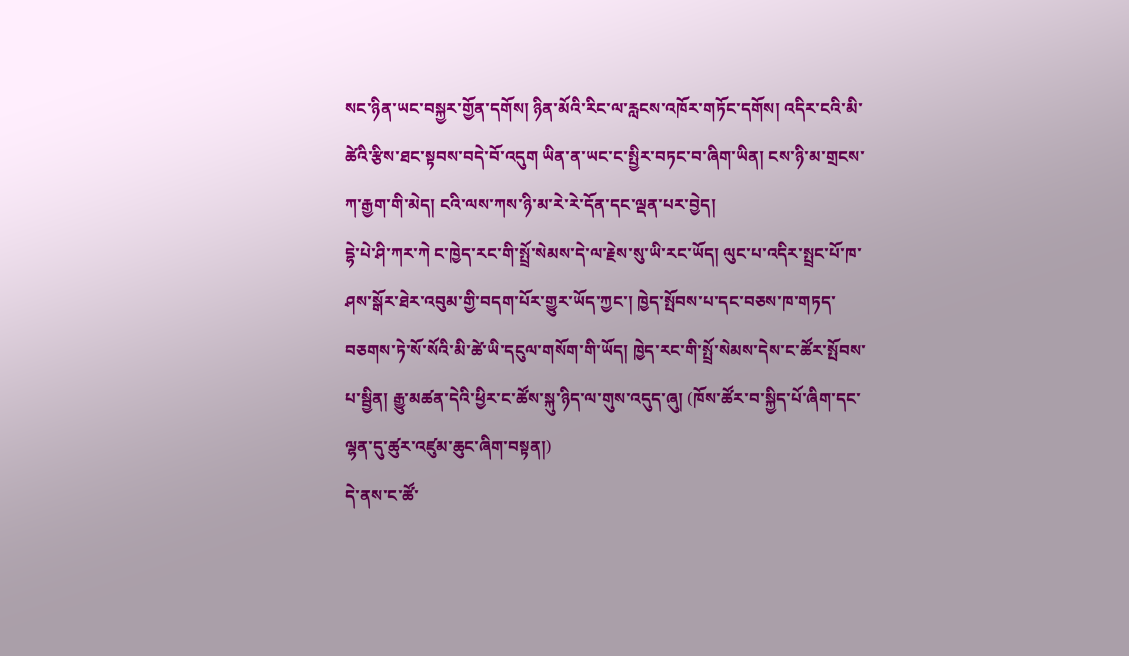སང་ཉིན་ཡང་བསྐྱར་གྱོན་དགོས། ཉིན་མོའི་རིང་ལ་རླངས་འཁོར་གཏོང་དགོས། འདིར་ངའི་མི་ཚེའི་རྩིས་ཐང་སྟབས་བདེ་བོ་འདུག ཡིན་ན་ཡང་ང་སྤྱིར་བཏང་བ་ཞིག་ཡིན། ངས་ཉི་མ་གྲངས་ཀ་རྒྱག་གི་མེད། ངའི་ལས་ཀས་ཉི་མ་རེ་རེ་དོན་དང་ལྡན་པར་བྱེད།
དྷེ་པེ་ཤི་ཀར་ཀེ ང་ཁྱེད་རང་གི་སྤྲོ་སེམས་དེ་ལ་རྗེས་སུ་ཡི་རང་ཡོད། ལུང་པ་འདིར་སྤྲང་པོ་ཁ་ཤས་སྒོར་ཐེར་འབུམ་གྱི་བདག་པོར་གྱུར་ཡོད་ཀྱང་། ཁྱེད་སྤོབས་པ་དང་བཅས་ཁ་གཏད་བཅགས་ཏེ་སོ་སོའི་མི་ཚེ་ཡི་དངུལ་གསོག་གི་ཡོད། ཁྱེད་རང་གི་སྤྲོ་སེམས་དེས་ང་ཚོར་སྤོབས་པ་སྦྱིན། རྒྱུ་མཚན་དེའི་ཕྱིར་ང་ཚོས་སྐུ་ཉིད་ལ་གུས་འདུད་ཞུ། (ཁོས་ཚོར་བ་སྐྱིད་པོ་ཞིག་དང་ལྷན་དུ་ཚུར་འཛུམ་ཆུང་ཞིག་བསྟན།)
དེ་ནས་ང་ཚོ་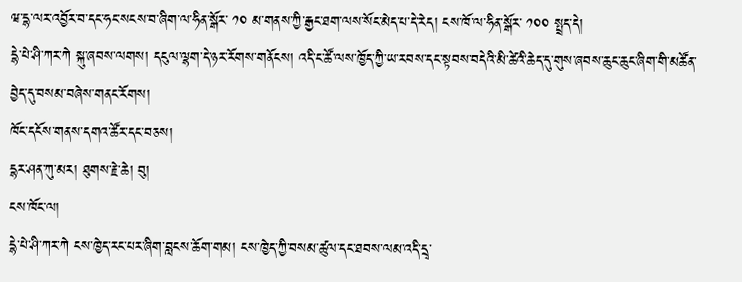ཝ་དྷ་ལར་འབྱོར་བ་དང་ཧང་སངས་བ་ཞིག་ལ་ཧིན་སྒོར་ ༡༠ མ་གནས་ཀྱི་རྒྱང་ཐག་ལས་སོང་མེད་པ་དེ་རེད། ངས་ཁོ་ལ་ཧིན་སྒོར་ ༡༠༠ སྤྲད་དེ།
དྷེ་པེ་ཤི་ཀར་ཀེ སྐུ་ཞབས་ལགས། དངུལ་ལྷག་དེ་ཉར་རོགས་གནོངས། འདི་ང་ཚོ་ལས་ཁྱོད་ཀྱི་ཡ་རབས་དང་སྟབས་བདེའི་མི་ཚེའི་ཆེད་དུ་གུས་ཞབས་ཆུང་ཆུང་ཞིག་གི་མཚོན་བྱེད་དུ་བསམ་བཞེས་གནང་རོགས།
ཁོང་དངོས་གནས་དགའ་ཚོར་དང་བཅས།
དྷར་ཤན་ཀུ་མར། ཐུགས་རྗེ་ཆེ། བུ།
ངས་ཁོང་ལ།
དྷེ་པེ་ཤི་ཀར་ཀེ ངས་ཁྱེད་རང་པར་ཞིག་བླངས་ཆོག་གམ། ངས་ཁྱེད་ཀྱི་བསམ་ཚུལ་དང་ཐབས་ལམ་འདི་དྲྭ་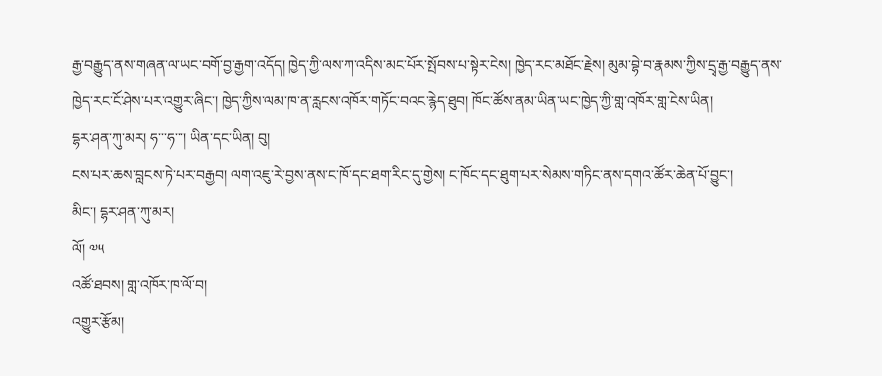རྒྱ་བརྒྱུད་ནས་གཞན་ལ་ཡང་བགོ་བྱ་རྒྱག་འདོད། ཁྱེད་ཀྱི་ལས་ཀ་འདིས་མང་པོར་སྤོབས་པ་སྟེར་ངེས། ཁྱེད་རང་མཐོང་རྗེས། མུམ་བྷེ་བ་རྣམས་ཀྱིས་དྲྭ་རྒྱ་བརྒྱུད་ནས་ཁྱེད་རང་ངོ་ཤེས་པར་འགྱུར་ཞིང་། ཁྱེད་ཀྱིས་ལམ་ཁ་ན་རླངས་འཁོར་གཏོང་བའང་རྙེད་ཐུབ། ཁོང་ཚོས་ནམ་ཡིན་ཡང་ཁྱེད་ཀྱི་གླ་འཁོར་གླ་ངེས་ཡིན།
དྷར་ཤན་ཀུ་མར། ཧ་་་ཧ་་་། ཡིན་དང་ཡིན། བུ།
ངས་པར་ཆས་བླངས་ཏེ་པར་བརྒྱབ། ལག་འཇུ་རེ་བྱས་ནས་ང་ཁོ་དང་ཐག་རིང་དུ་གྱེས། ང་ཁོང་དང་ཐུག་པར་སེམས་གཏིང་ནས་དགའ་ཚོར་ཆེན་པོ་བྱུང་།
མིང་། དྷར་ཤན་ཀུ་མར།
ལོ། ༧༥
འཚོ་ཐབས། གླ་འཁོར་ཁ་ལོ་བ།
འགྱུར་རྩོམ།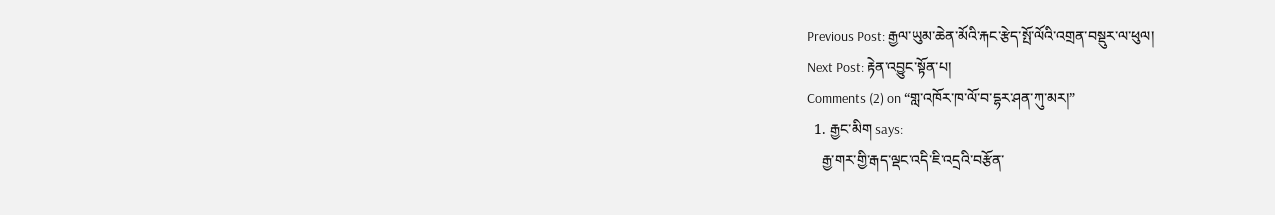Previous Post: རྒྱལ་ཡུམ་ཆེན་མོའི་རྐང་རྩེད་སྤོ་ལོའི་འགྲན་བསྡུར་ལ་ཕུལ།
Next Post: རྟེན་འབྱུང་སྟོན་པ།
Comments (2) on “གླ་འཁོར་ཁ་ལོ་བ་དྷར་ཤན་ཀུ་མར།”
  1. རྒྱང་མིག says:
    རྒྱ་གར་གྱི་རྒད་ལྡང་འདི་ཇི་འདྲའི་བརྩོན་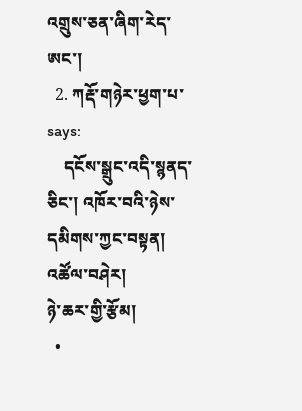འགྲུས་ཅན་ཞིག་རེད་ཨང་།
  2. ཀརྡོ་གཉེར་ཕྱག་པ་ says:
    དངོས་སྒྲུང་འདི་སྙནད་ཅིང་། འཁོར་བའི་ཉེས་དམིགས་ཀྱང་བསྟན།
འཚོལ་བཤེར།
ཉེ་ཆར་གྱི་རྩོམ།
  •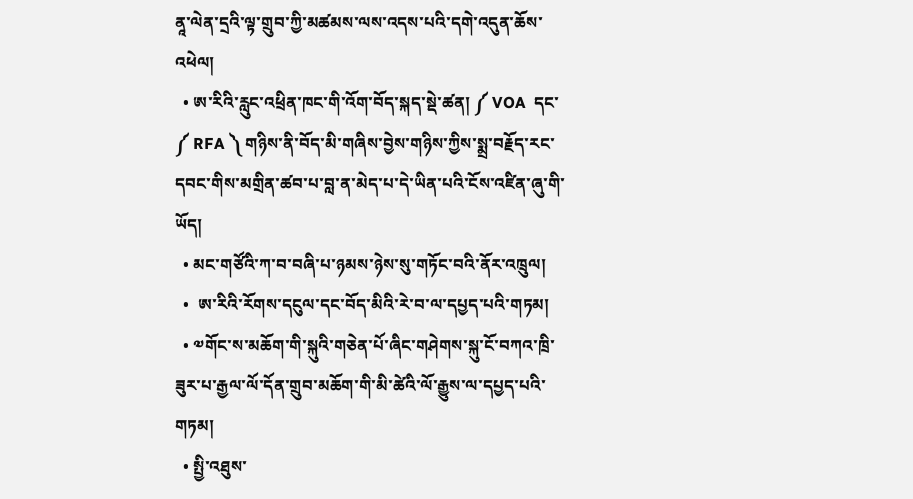ནཱ་ལེན་དྲའི་ལྟ་གྲུབ་ཀྱི་མཚམས་ལས་འདས་པའི་དགེ་འདུན་ཆོས་འཕེལ།
  • ཨ་རིའི་རླུང་འཕྲིན་ཁང་གི་འོག་བོད་སྐད་སྡེ་ཚན། ༼ VOA  དང་ ༼ RFA ༽ གཉིས་ནི་བོད་མི་གཞིས་བྱེས་གཉིས་ཀྱིས་སྨྲ་བརྗོད་རང་དབང་གིས་མགྲིན་ཚབ་པ་བླ་ན་མེད་པ་དེ་ཡིན་པའི་ངོས་འཛིན་ཞུ་གི་ཡོད།
  • མང་གཙོའི་ཀ་བ་བཞི་པ་ཉམས་ཉེས་སུ་གཏོང་བའི་ནོར་འཁྲུལ།
  •  ཨ་རིའི་རོགས་དངུལ་དང་བོད་མིའི་རེ་བ་ལ་དཔྱད་པའི་གཏམ།
  • ༧གོང་ས་མཆོག་གི་སྐུའི་གཅེན་པོ་ཞིང་གཤེགས་སྐུ་ངོ་བཀའ་ཁྲི་ཟུར་པ་རྒྱལ་ལོ་དོན་གྲུབ་མཆོག་གི་མི་ཚེའི་ལོ་རྒྱུས་ལ་དཔྱད་པའི་གཏམ།
  • སྤྱི་འཐུས་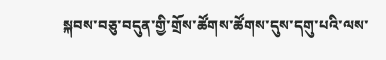སྐབས་བཅུ་བདུན་གྱི་གྲོས་ཚོགས་ཚོགས་དུས་དགུ་པའི་ལས་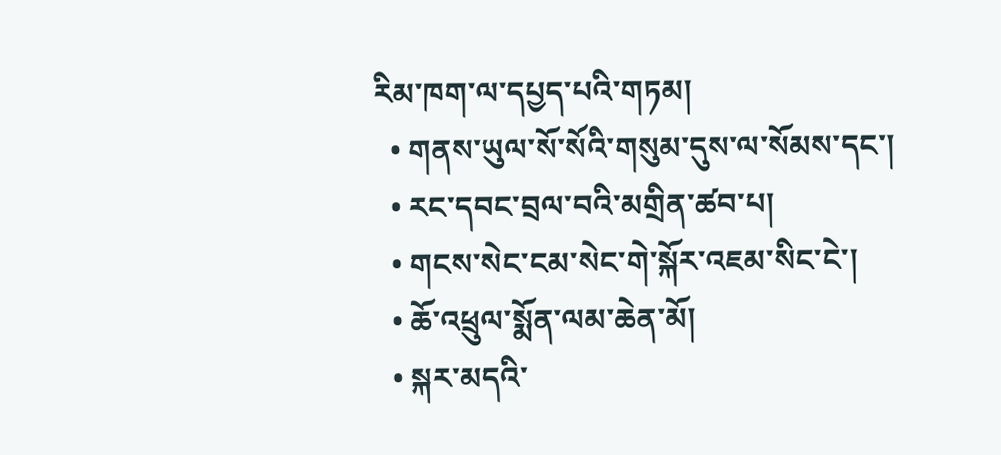རིམ་ཁག་ལ་དཔྱད་པའི་གཏམ།
  • གནས་ཡུལ་སོ་སོའི་གསུམ་དུས་ལ་སོམས་དང་།
  • རང་དབང་བྲལ་བའི་མགྲིན་ཚབ་པ།
  • གངས་སེང་ངམ་སེང་གེ་སྐོར་འཇམ་སིང་ངེ་།
  • ཆོ་འཕྲུལ་སྨོན་ལམ་ཆེན་མོ།
  • སྐར་མདའི་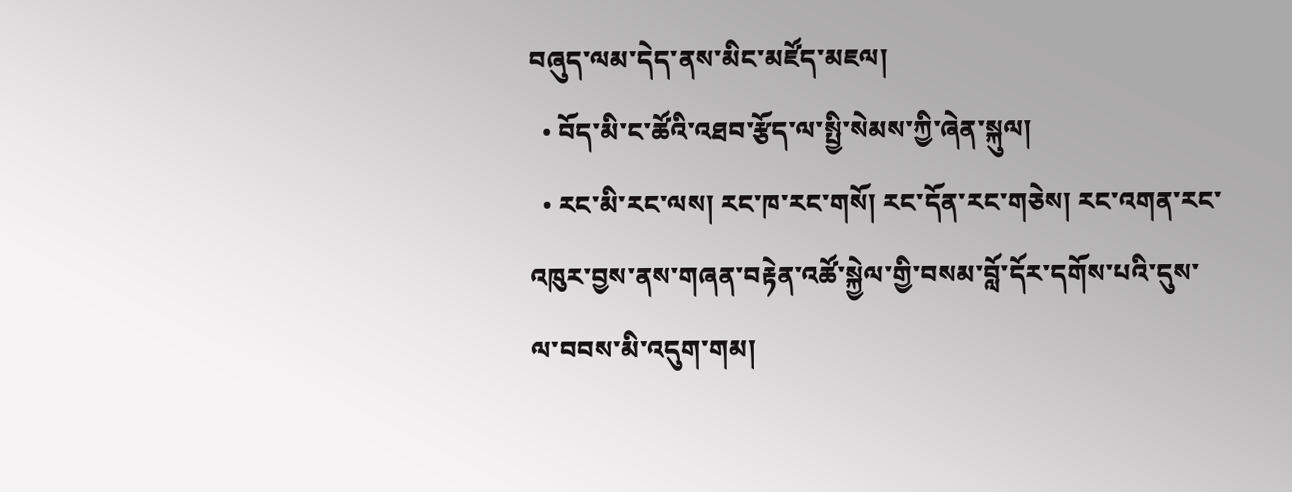བཞུད་ལམ་དེད་ནས་མིང་མཛོད་མཇལ།
  • བོད་མི་ང་ཚོའི་འཐབ་རྩོད་ལ་སྤྱི་སེམས་ཀྱི་ཞེན་སྐུལ།
  • རང་མི་རང་ལས། རང་ཁ་རང་གསོ། རང་དོན་རང་གཅེས། རང་འགན་རང་འཁུར་བྱས་ནས་གཞན་བརྟེན་འཚོ་སྐྱེལ་གྱི་བསམ་བློ་དོར་དགོས་པའི་དུས་ལ་བབས་མི་འདུག་གམ།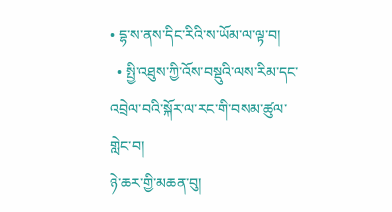• དྷ་ས་ནས་དིང་རིའི་ས་ཡོམ་ལ་ལྟ་བ།
  • སྤྱི་འཐུས་ཀྱི་འོས་བསྡུའི་ལས་རིམ་དང་འབྲེལ་བའི་སྐོར་ལ་རང་གི་བསམ་ཚུལ་གླེང་བ།
ཉེ་ཆར་གྱི་མཆན་བུ།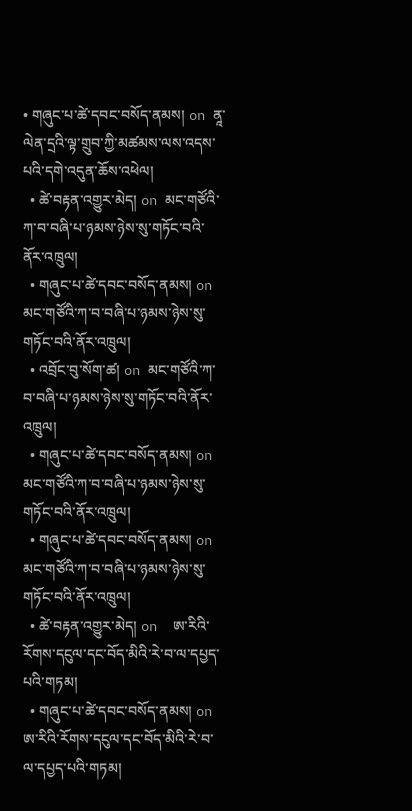• གཞུང་པ་ཚེ་དབང་བསོད་ནམས། on ནཱ་ལེན་དྲའི་ལྟ་གྲུབ་ཀྱི་མཚམས་ལས་འདས་པའི་དགེ་འདུན་ཆོས་འཕེལ།
  • ཚེ་བརྟན་འགྱུར་མེད། on མང་གཙོའི་ཀ་བ་བཞི་པ་ཉམས་ཉེས་སུ་གཏོང་བའི་ནོར་འཁྲུལ།
  • གཞུང་པ་ཚེ་དབང་བསོད་ནམས། on མང་གཙོའི་ཀ་བ་བཞི་པ་ཉམས་ཉེས་སུ་གཏོང་བའི་ནོར་འཁྲུལ།
  • འབྲོང་བུ་སོག་ཚ། on མང་གཙོའི་ཀ་བ་བཞི་པ་ཉམས་ཉེས་སུ་གཏོང་བའི་ནོར་འཁྲུལ།
  • གཞུང་པ་ཚེ་དབང་བསོད་ནམས། on མང་གཙོའི་ཀ་བ་བཞི་པ་ཉམས་ཉེས་སུ་གཏོང་བའི་ནོར་འཁྲུལ།
  • གཞུང་པ་ཚེ་དབང་བསོད་ནམས། on མང་གཙོའི་ཀ་བ་བཞི་པ་ཉམས་ཉེས་སུ་གཏོང་བའི་ནོར་འཁྲུལ།
  • ཚེ་བརྟན་འགྱུར་མེད། on  ཨ་རིའི་རོགས་དངུལ་དང་བོད་མིའི་རེ་བ་ལ་དཔྱད་པའི་གཏམ།
  • གཞུང་པ་ཚེ་དབང་བསོད་ནམས། on  ཨ་རིའི་རོགས་དངུལ་དང་བོད་མིའི་རེ་བ་ལ་དཔྱད་པའི་གཏམ།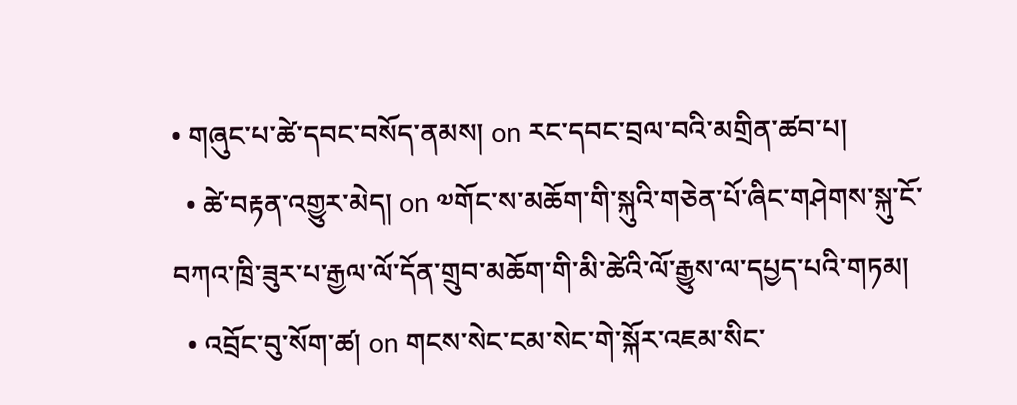• གཞུང་པ་ཚེ་དབང་བསོད་ནམས། on རང་དབང་བྲལ་བའི་མགྲིན་ཚབ་པ།
  • ཚེ་བརྟན་འགྱུར་མེད། on ༧གོང་ས་མཆོག་གི་སྐུའི་གཅེན་པོ་ཞིང་གཤེགས་སྐུ་ངོ་བཀའ་ཁྲི་ཟུར་པ་རྒྱལ་ལོ་དོན་གྲུབ་མཆོག་གི་མི་ཚེའི་ལོ་རྒྱུས་ལ་དཔྱད་པའི་གཏམ།
  • འབྲོང་བུ་སོག་ཚ། on གངས་སེང་ངམ་སེང་གེ་སྐོར་འཇམ་སིང་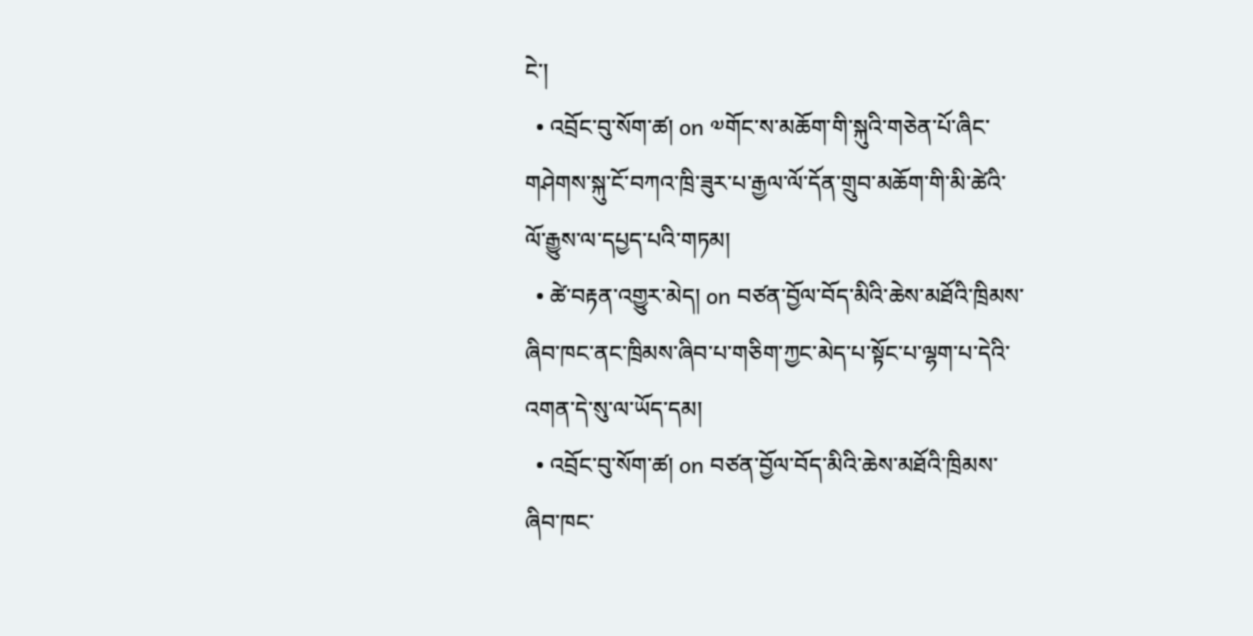ངེ་།
  • འབྲོང་བུ་སོག་ཚ། on ༧གོང་ས་མཆོག་གི་སྐུའི་གཅེན་པོ་ཞིང་གཤེགས་སྐུ་ངོ་བཀའ་ཁྲི་ཟུར་པ་རྒྱལ་ལོ་དོན་གྲུབ་མཆོག་གི་མི་ཚེའི་ལོ་རྒྱུས་ལ་དཔྱད་པའི་གཏམ།
  • ཚེ་བརྟན་འགྱུར་མེད། on བཙན་བྱོལ་བོད་མིའི་ཆེས་མཐོའི་ཁྲིམས་ཞིབ་ཁང་ནང་ཁྲིམས་ཞིབ་པ་གཅིག་ཀྱང་མེད་པ་སྟོང་པ་ལྷག་པ་དེའི་འགན་དེ་སུ་ལ་ཡོད་དམ།
  • འབྲོང་བུ་སོག་ཚ། on བཙན་བྱོལ་བོད་མིའི་ཆེས་མཐོའི་ཁྲིམས་ཞིབ་ཁང་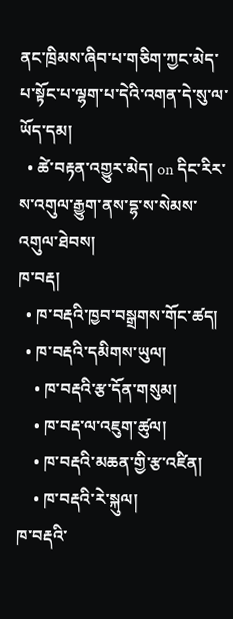ནང་ཁྲིམས་ཞིབ་པ་གཅིག་ཀྱང་མེད་པ་སྟོང་པ་ལྷག་པ་དེའི་འགན་དེ་སུ་ལ་ཡོད་དམ།
  • ཚེ་བརྟན་འགྱུར་མེད། on དིང་རིར་ས་འགུལ་རྒྱུག་ནས་དྷ་ས་སེམས་འགུལ་ཐེབས།
ཁ་བརྡ།
  • ཁ་བརྡའི་ཁྱབ་བསྒྲགས་གོང་ཚད།
  • ཁ་བརྡའི་དམིགས་ཡུལ།
    • ཁ་བརྡའི་རྩ་དོན་གསུམ།
    • ཁ་བརྡ་ལ་འཇུག་ཚུལ།
    • ཁ་བརྡའི་མཆན་གྱི་རྩ་འཛིན།
    • ཁ་བརྡའི་རེ་སྐུལ།
ཁ་བརྡའི་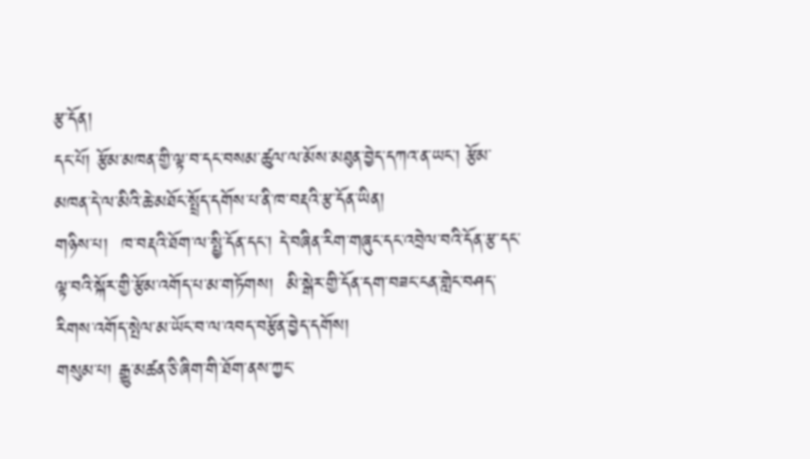རྩ་དོན།
དང་པོ། རྩོམ་མཁན་གྱི་ལྟ་བ་དང་བསམ་ཚུལ་ལ་མོས་མཐུན་བྱེད་དཀའ་ན་ཡང་། རྩོམ་མཁན་དེ་ལ་མིའི་ཆེ་མཐོང་སྤྲོད་དགོས་པ་ནི་ཁ་བརྡའི་རྩ་དོན་ཡིན།
གཉིས་པ།  ཁ་བརྡའི་ཐོག་ལ་སྤྱི་དོན་དང་། དེ་བཞིན་རིག་གཞུང་དང་འབྲེལ་བའི་དོན་རྩ་དང་ལྟ་བའི་སྐོར་གྱི་རྩོམ་འགོད་པ་མ་གཏོགས།  མི་སྒེར་གྱི་དོན་དག་བཟང་ངན་གླེང་བཤད་རིགས་འགོད་སྤེལ་མ་ཡོང་བ་ལ་འབད་བརྩོན་བྱེད་དགོས།
གསུམ་པ། རྒྱུ་མཚན་ཅི་ཞིག་གི་ཐོག་ནས་ཀྱང་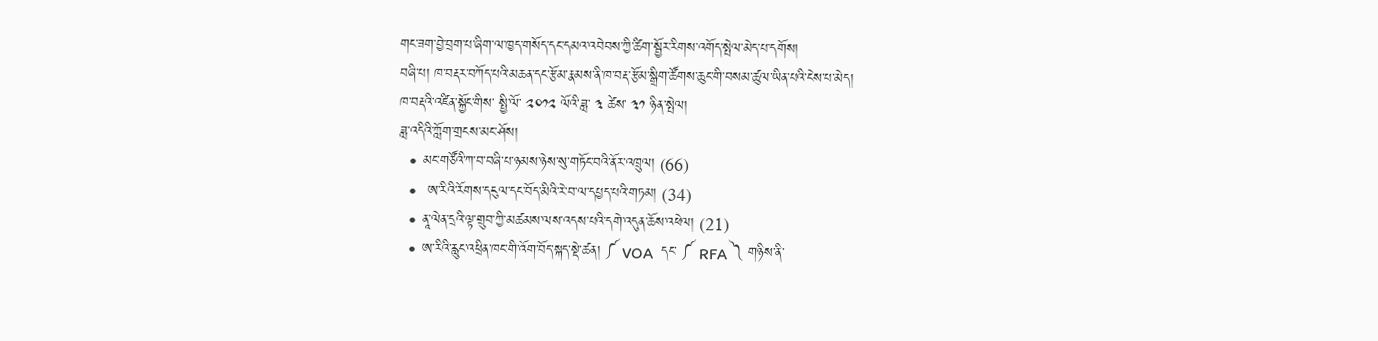གང་ཟག་བྱེ་བྲག་པ་ཞིག་ལ་ཁྱད་གསོད་དང་དམའ་འབེབས་ཀྱི་ཚིག་སྦྱོར་རིགས་འགོད་སྤེལ་མེད་པ་དགོས།
བཞི་པ། ཁ་བརྡར་བཀོད་པའི་མཆན་དང་རྩོམ་རྣམས་ནི་ཁ་བརྡ་རྩོམ་སྒྲིག་ཚོགས་ཆུང་གི་བསམ་ཚུལ་ཡིན་པའི་ངེས་པ་མེད།
ཁ་བརྡའི་འཛིན་སྐྱོང་གིས་ སྤྱི་ལོ་ ༢༠༡༢ ལོའི་ཟླ་ ༣ ཚེས་ ༣༡ ཉིན་སྤེལ།
ཟླ་འདིའི་ཀློག་གྲངས་མང་ཤོས།
  • མང་གཙོའི་ཀ་བ་བཞི་པ་ཉམས་ཉེས་སུ་གཏོང་བའི་ནོར་འཁྲུལ། (66)
  •  ཨ་རིའི་རོགས་དངུལ་དང་བོད་མིའི་རེ་བ་ལ་དཔྱད་པའི་གཏམ། (34)
  • ནཱ་ལེན་དྲའི་ལྟ་གྲུབ་ཀྱི་མཚམས་ལས་འདས་པའི་དགེ་འདུན་ཆོས་འཕེལ། (21)
  • ཨ་རིའི་རླུང་འཕྲིན་ཁང་གི་འོག་བོད་སྐད་སྡེ་ཚན། ༼ VOA  དང་ ༼ RFA ༽ གཉིས་ནི་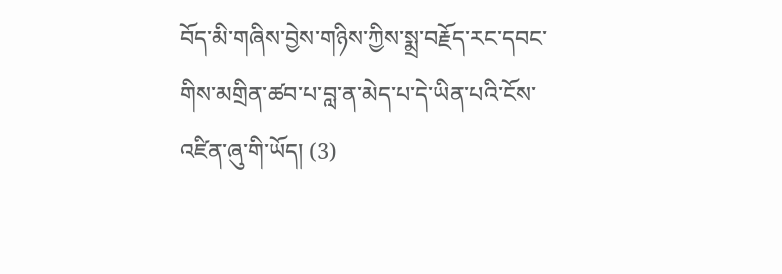བོད་མི་གཞིས་བྱེས་གཉིས་ཀྱིས་སྨྲ་བརྗོད་རང་དབང་གིས་མགྲིན་ཚབ་པ་བླ་ན་མེད་པ་དེ་ཡིན་པའི་ངོས་འཛིན་ཞུ་གི་ཡོད། (3)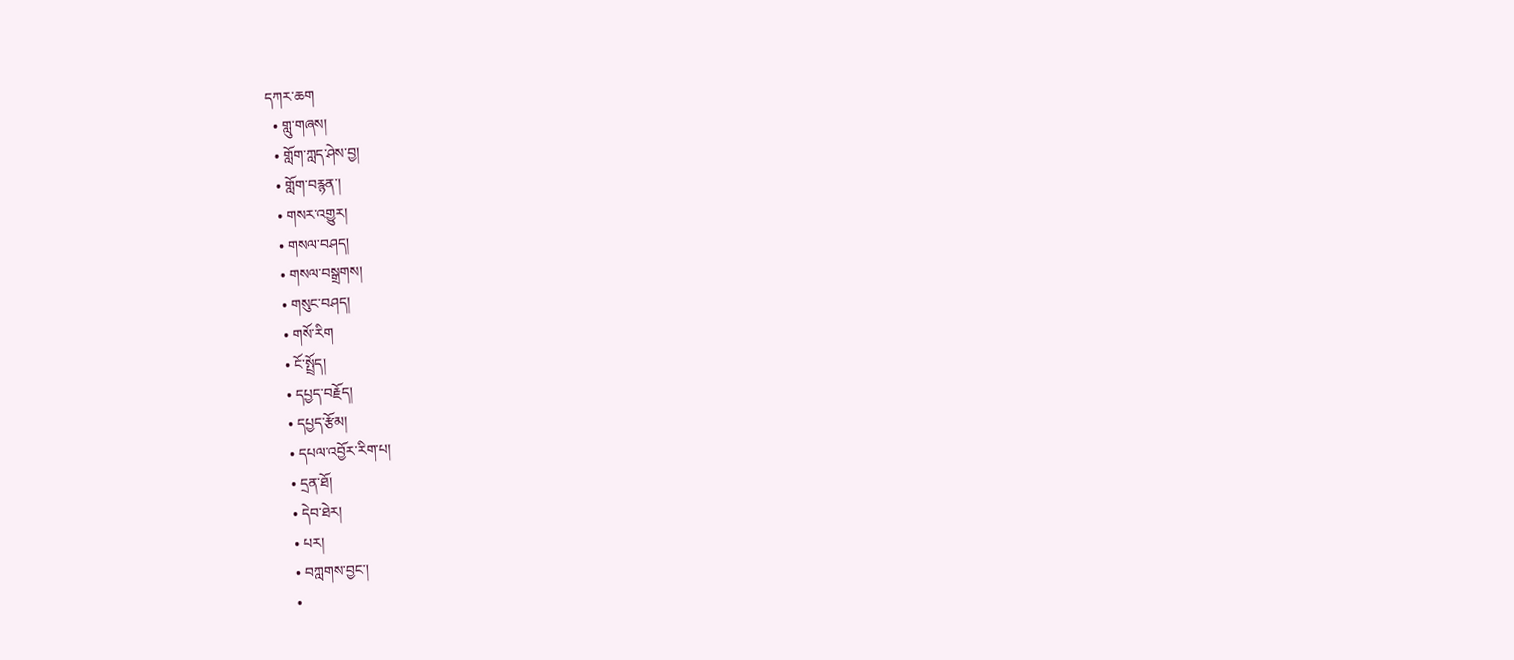དཀར་ཆག
  • གླུ་གཞས།
  • གློག་ཀླད་ཤེས་བྱ།
  • གློག་བརྙན་།
  • གསར་འགྱུར།
  • གསལ་བཤད།
  • གསལ་བསྒྲགས།
  • གསུང་བཤད།
  • གསོ་རིག
  • ངོ་སྤྲོད།
  • དཔྱད་བརྗོད།
  • དཔྱད་རྩོམ།
  • དཔལ་འབྱོར་རིག་པ།
  • དྲན་ཐོ།
  • དེབ་ཐེར།
  • པར།
  • བཀླགས་བྱང་།
  •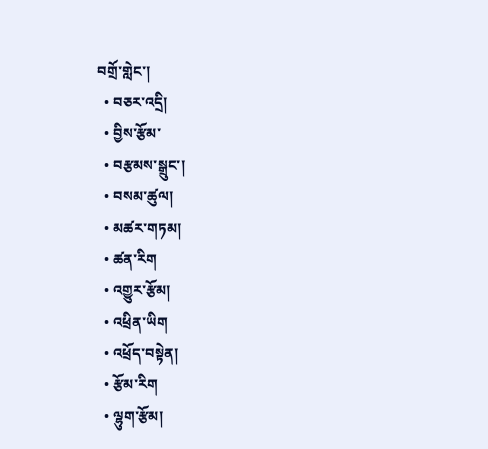བགྲོ་གླེང་།
  • བཅར་འདྲི།
  • བྱིས་རྩོམ་
  • བརྩམས་སྒྲུང་།
  • བསམ་ཚུལ།
  • མཚར་གཏམ།
  • ཚན་རིག
  • འགྱུར་རྩོམ།
  • འཕྲིན་ཡིག
  • འཕྲོད་བསྟེན།
  • རྩོམ་རིག
  • ལྷུག་རྩོམ།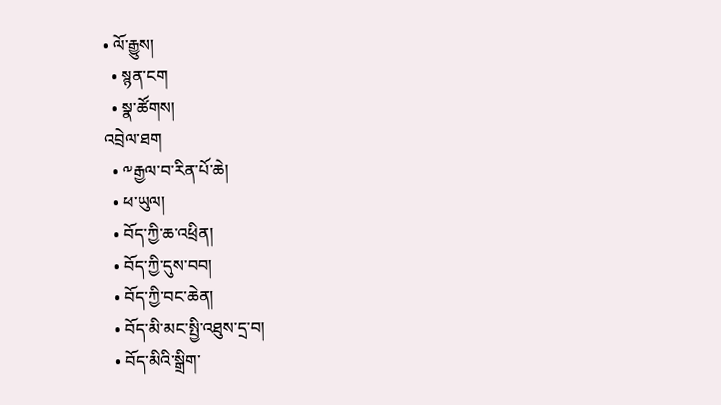• ལོ་རྒྱུས།
  • སྙན་ངག
  • སྣ་ཚོགས།
འབྲེལ་ཐག
  • ༸རྒྱལ་བ་རིན་པོ་ཆེ།
  • ཕ་ཡུལ།
  • བོད་ཀྱི་ཆ་འཕྲིན།
  • བོད་ཀྱི་དུས་བབ།
  • བོད་ཀྱི་བང་ཆེན།
  • བོད་མི་མང་སྤྱི་འཐུས་དྲ་བ།
  • བོད་མིའི་སྒྲིག་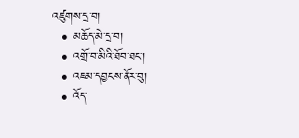འཛུགས་དྲ་བ།
  • མཆོད་མེ་དྲ་བ།
  • འགྲོ་བ་མིའི་ཐོབ་ཐང་།
  • འཇམ་དབྱངས་ནོར་བུ།
  • འོད་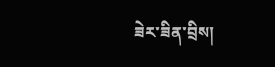ཟེར་ཟིན་བྲིས།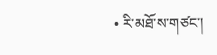• རི་མཐོ་ས་གཙང་།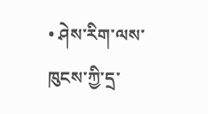• ཤེས་རིག་ལས་ཁུངས་ཀྱི་དྲ་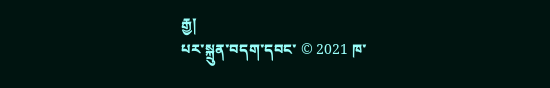རྒྱ།
པར་སྐྲུན་བདག་དབང་ © 2021 ཁ་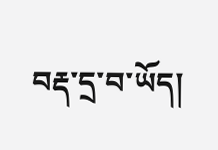བརྡ་དྲ་བ་ཡོད།